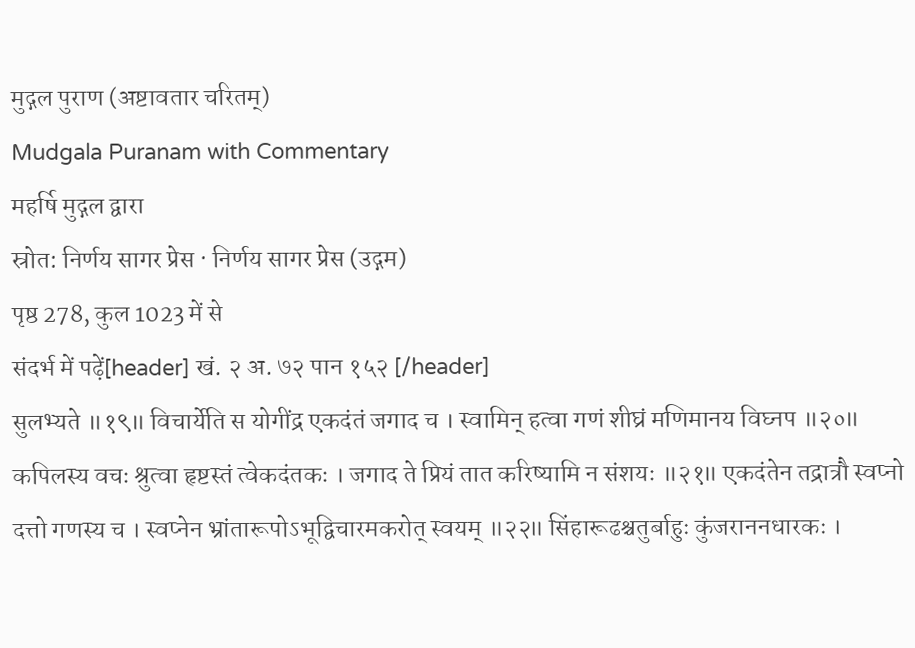मुद्गल पुराण (अष्टावतार चरितम्)
Mudgala Puranam with Commentary
महर्षि मुद्गल द्वारा
स्रोत: निर्णय सागर प्रेस · निर्णय सागर प्रेस (उद्गम)
पृष्ठ 278, कुल 1023 में से
संदर्भ में पढ़ें[header] खं. २ अ. ७२ पान १५२ [/header]
सुलभ्यते ॥१९॥ विचार्येति स योगींद्र एकदंतं जगाद च । स्वामिन् हत्वा गणं शीघ्रं मणिमानय विघ्नप ॥२०॥ कपिलस्य वचः श्रुत्वा हृष्टस्तं त्वेकदंतकः । जगाद ते प्रियं तात करिष्यामि न संशयः ॥२१॥ एकदंतेन तद्रात्रौ स्वप्नो दत्तो गणस्य च । स्वप्नेन भ्रांतारूपोऽभूद्विचारमकरोत् स्वयम् ॥२२॥ सिंहारूढश्चतुर्बाहुः कुंजराननधारकः ।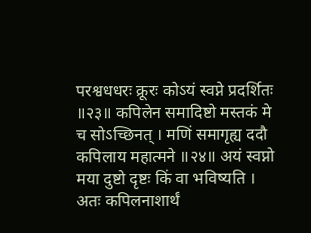परश्वधधरः क्रूरः कोऽयं स्वप्ने प्रदर्शितः ॥२३॥ कपिलेन समादिष्टो मस्तकं मे च सोऽच्छिनत् । मणिं समागृह्य ददौ कपिलाय महात्मने ॥२४॥ अयं स्वप्नो मया दुष्टो दृष्टः किं वा भविष्यति । अतः कपिलनाशार्थं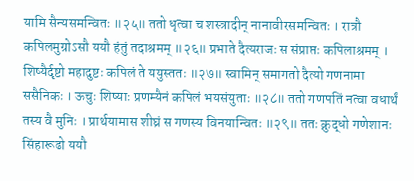यामि सैन्यसमन्वितः ॥२५॥ ततो धृत्वा च शस्त्रादीन् नानावीरसमन्वितः । रात्रौ कपिलमुग्रोऽसौ ययौ हंतुं तदाश्रमम् ॥२६॥ प्रभाते दैत्यराजः स संप्राप्तः कपिलाश्रमम् । शिष्यैर्दृष्टो महादुष्टः कपिलं ते ययुस्ततः ॥२७॥ स्वामिन् समागतो दैत्यो गणनामा ससैनिकः । ऊचुः शिष्याः प्रणम्यैनं कपिलं भयसंयुताः ॥२८॥ ततो गणपतिं नत्वा वधार्थं तस्य वै मुनिः । प्रार्थयामास शीघ्रं स गणस्य विनयान्वितः ॥२९॥ ततः क्रुद्धो गणेशानः सिंहारूढो ययौ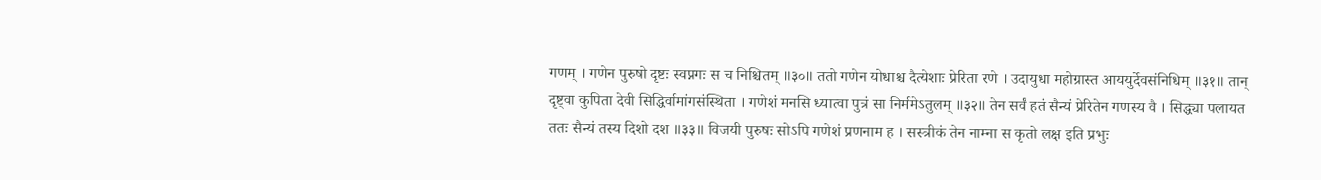गणम् । गणेन पुरुषो दृष्टः स्वप्नगः स च निश्चितम् ॥३०॥ ततो गणेन योधाश्च दैत्येशाः प्रेरिता रणे । उदायुधा महोग्रास्त आययुर्देवसंनिधिम् ॥३१॥ तान् दृष्ट्वा कुपिता देवी सिद्धिर्वामांगसंस्थिता । गणेशं मनसि ध्यात्वा पुत्रं सा निर्ममेऽतुलम् ॥३२॥ तेन सर्वं हतं सैन्यं प्रेरितेन गणस्य वै । सिद्ध्या पलायत ततः सैन्यं तस्य दिशो दश ॥३३॥ विजयी पुरुषः सोऽपि गणेशं प्रणनाम ह । सस्त्रीकं तेन नाम्ना स कृतो लक्ष इति प्रभुः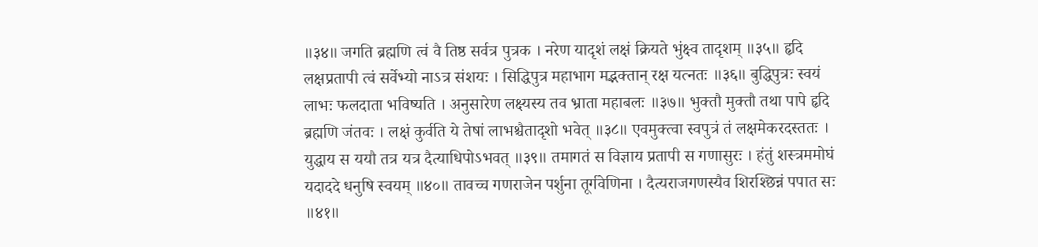॥३४॥ जगति ब्रह्मणि त्वं वै तिष्ठ सर्वत्र पुत्रक । नरेण यादृशं लक्षं क्रियते भुंक्ष्व तादृशम् ॥३५॥ हृदि लक्षप्रतापी त्वं सर्वेभ्यो नाऽत्र संशयः । सिद्धिपुत्र महाभाग मद्भक्तान् रक्ष यत्नतः ॥३६॥ बुद्धिपुत्रः स्वयं लाभः फलदाता भविष्यति । अनुसारेण लक्ष्यस्य तव भ्राता महाबलः ॥३७॥ भुक्तौ मुक्तौ तथा पापे हृदि ब्रह्मणि जंतवः । लक्षं कुर्वति ये तेषां लाभश्चैतादृशो भवेत् ॥३८॥ एवमुक्त्वा स्वपुत्रं तं लक्षमेकरदस्ततः । युद्धाय स ययौ तत्र यत्र दैत्याधिपोऽभवत् ॥३९॥ तमागतं स विज्ञाय प्रतापी स गणासुरः । हंतुं शस्त्रममोघं यदाददे धनुषि स्वयम् ॥४०॥ तावच्च गणराजेन पर्शुना तूर्गवेणिना । दैत्यराजगणस्यैव शिरश्छिन्नं पपात सः ॥४१॥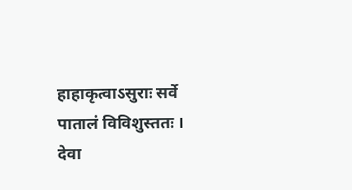हाहाकृत्वाऽसुराः सर्वे पातालं विविशुस्ततः । देवा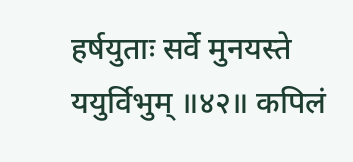हर्षयुताः सर्वे मुनयस्ते ययुर्विभुम् ॥४२॥ कपिलं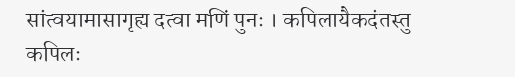सांत्वयामासागृह्य दत्वा मणिं पुनः । कपिलायैकदंतस्तु कपिलः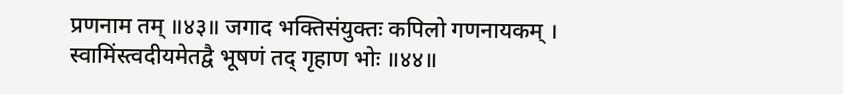प्रणनाम तम् ॥४३॥ जगाद भक्तिसंयुक्तः कपिलो गणनायकम् । स्वामिंस्त्वदीयमेतद्वै भूषणं तद् गृहाण भोः ॥४४॥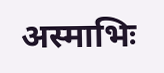अस्माभिः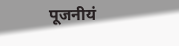पूजनीयं